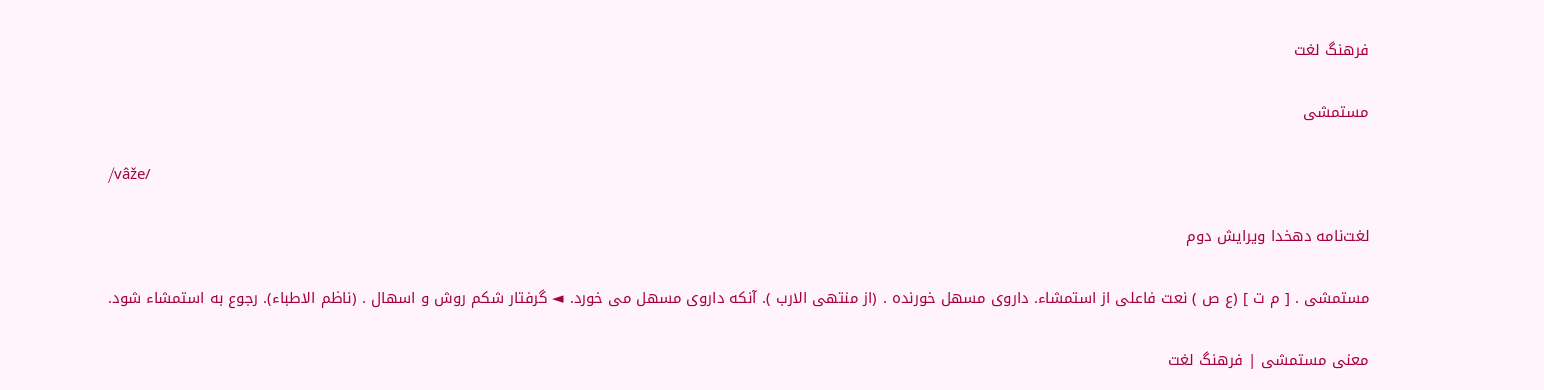فرهنگ لغت

مستمشی

/vâže/

لغت‌نامه دهخدا ویرایش دوم

مستمشی . [ م ت ] (ع ص ) نعت فاعلی از استمشاء. داروی مسهل خورنده . (از منتهی الارب ). آنکه داروی مسهل می خورد. ◄ گرفتار شکم روش و اسهال . (ناظم الاطباء). رجوع به استمشاء شود.

معنی مستمشی | فرهنگ لغت